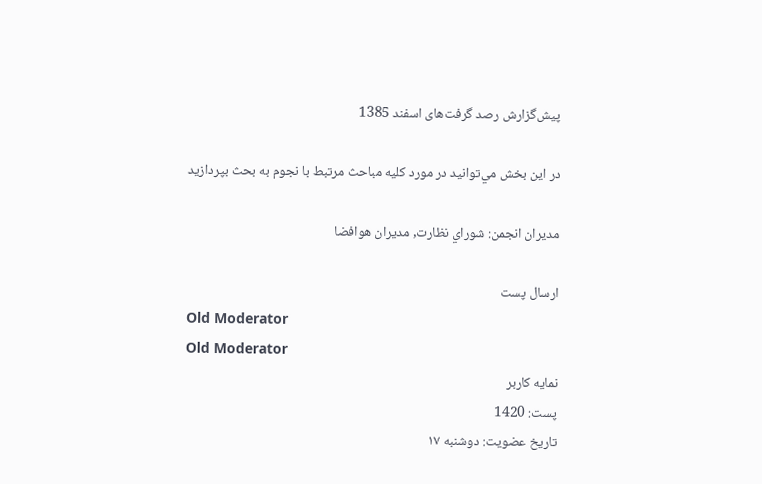پیش‌گزارش رصد گرفت‌های اسفند 1385

در اين بخش مي‌توانيد در مورد کليه مباحث مرتبط با نجوم به بحث بپردازيد

مدیران انجمن: شوراي نظارت, مديران هوافضا

ارسال پست
Old Moderator
Old Moderator
نمایه کاربر
پست: 1420
تاریخ عضویت: دوشنبه ۱۷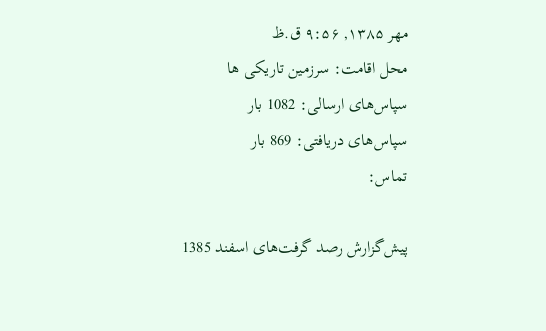مهر ۱۳۸۵, ۹:۵۶ ق.ظ
محل اقامت: سرزمین تاریکی ها
سپاس‌های ارسالی: 1082 بار
سپاس‌های دریافتی: 869 بار
تماس:

پیش‌گزارش رصد گرفت‌های اسفند 1385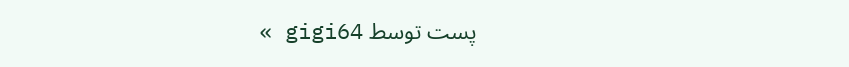پست توسط gigi64 »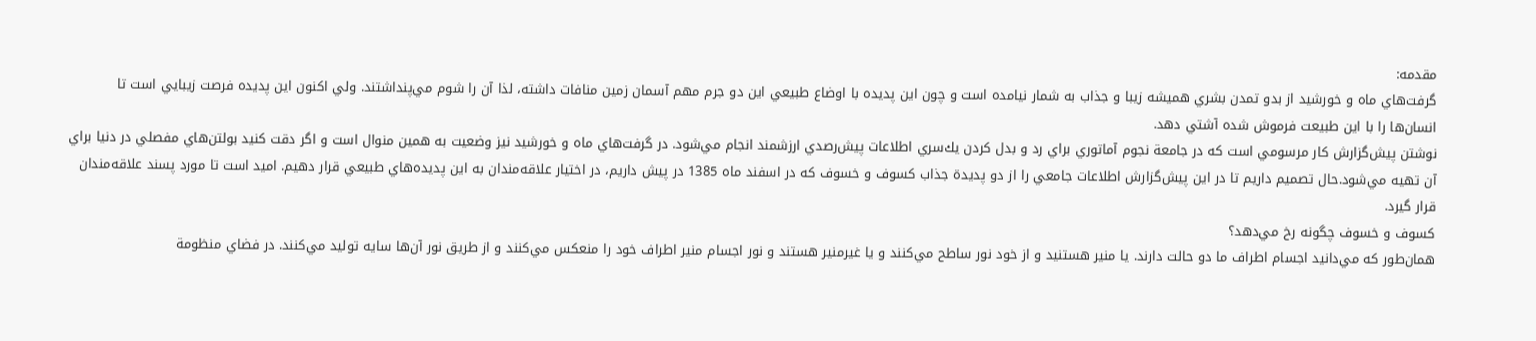مقدمه:
گرفت‌هاي ماه و خورشيد از بدو تمدن بشري هميشه زيبا و جذاب به شمار نيامده است و چون اين پديده با اوضاع طبيعي اين دو جرم مهم آسمان زمين منافات داشته، لذا آن را شوم مي‌پنداشتند. ولي اكنون اين پديده فرصت زيبايي است تا انسان‌ها را با اين طبيعت فرموش شده آشتي دهد.
نوشتن پيش‌گزارش كار مرسومي است كه در جامعة نجوم آماتوري براي رد و بدل كردن يك‌سري اطلاعات پيش‌رصدي ارزشمند انجام مي‌شود. در گرفت‌هاي ماه و خورشيد نيز وضعيت به همين منوال است و اگر دقت كنيد بولتن‌هاي مفصلي در دنيا براي آن تهيه مي‌شود.حال تصميم داريم تا در اين پيش‌گزارش اطلاعات جامعي را از دو پديدة جذاب كسوف و خسوف كه در اسفند ماه 1385 در پيش داريم، در اختيار علاقه‌مندان به اين پديده‌هاي طبيعي قرار دهيم. اميد است تا مورد پسند علاقه‌مندان قرار گيرد.
كسوف و خسوف چگونه رخ مي‌دهد؟
همان‌طور كه مي‌دانيد اجسام اطراف ما دو حالت دارند. يا منير هستنيد و از خود نور ساطح مي‌كنند و يا غيرمنير هستند و نور اجسام منير اطراف خود را منعكس مي‌كنند و از طريق نور آن‌ها سايه توليد مي‌كنند. در فضاي منظومة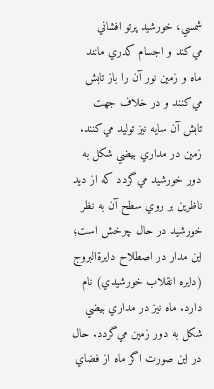شمسي، خورشيد پرتو افشاني مي‌كند و اجسام كدري مانند ماه و زمين نور آن را باز تابش مي‌كنند و در خلاف جهت تابش آن سايه نيز توليد مي‌كنند. زمين در مداري بيضي شكل به دور خورشيد مي‌گردد كه از ديد ناظرين بر روي سطح آن به نظر خورشيد در حال چرخش است؛ اين مدار در اصطلاح دايرة‌البروج (دايره انقلاب خورشيدي) نام دارد. ماه نيز در مداري بيضي شكل به دور زمين مي‌گردد. حال در اين صورت اگر ماه از فضاي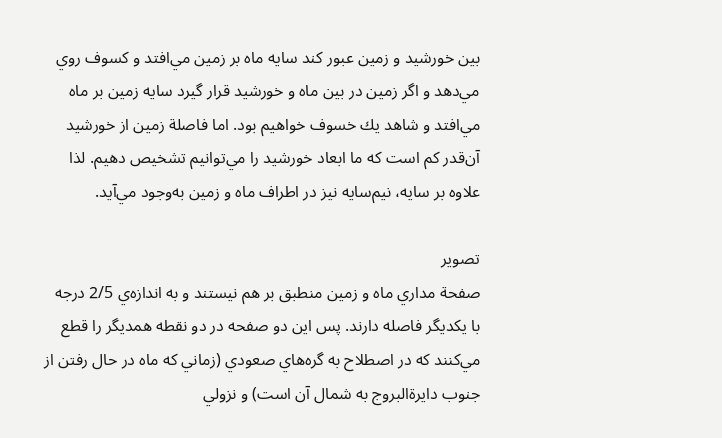بين خورشيد و زمين عبور كند سايه ماه بر زمين مي‌افتد و كسوف روي مي‌دهد و اگر زمين در بين ماه و خورشيد قرار گيرد سايه زمين بر ماه مي‌افتد و شاهد يك خسوف خواهيم بود. اما فاصلة زمين از خورشيد آن‌قدر كم است كه ما ابعاد خورشيد را مي‌توانيم تشخيص دهيم. لذا علاوه بر سايه، نيم‌سايه نيز در اطراف ماه و زمين به‌وجود مي‌آيد.

تصویر
صفحة مداري ماه و زمين منطبق بر هم نيستند و به اندازه‌ي 2/5 درجه با يكديگر فاصله دارند. پس اين دو صفحه در دو نقطه همديگر را قطع مي‌كنند كه در اصطلاح به گره‌هاي صعودي (زماني كه ماه در حال رفتن از جنوب دايرة‌البروج به شمال آن است) و نزولي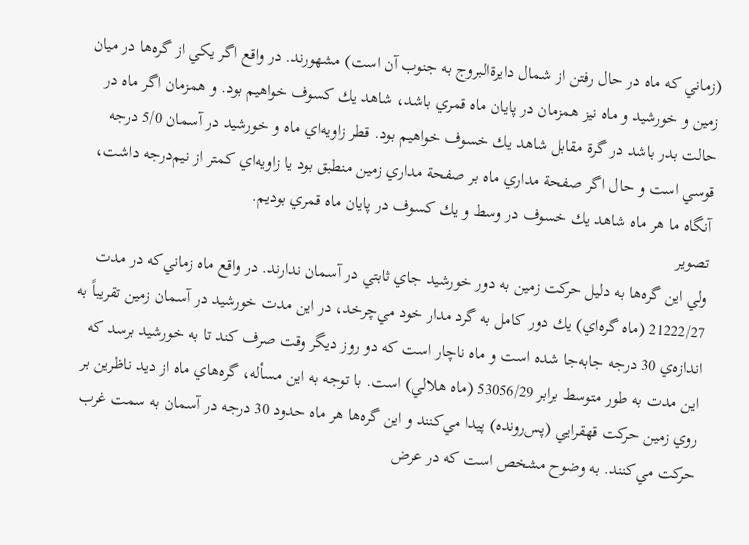(زماني كه ماه در حال رفتن از شمال دايرة‌البروج به جنوب آن است) مشهورند. در واقع اگر يكي از گره‌ها در ميان زمين و خورشيد و ماه نيز همزمان در پايان ماه قمري باشد، شاهد يك كسوف خواهيم بود. و همزمان اگر ماه در حالت بدر باشد در گرة مقابل شاهد يك خسوف خواهيم بود. قطر زاويه‌اي ماه و خورشيد در آسمان 5/0 درجه قوسي است و حال اگر صفحة مداري ماه بر صفحة مداري زمين منطبق بود يا زاويه‌اي كمتر از نيم‌درجه داشت، آنگاه ما هر ماه شاهد يك خسوف در وسط و يك كسوف در پايان ماه قمري بوديم.
تصویر
ولي اين گره‌ها به دليل حركت زمين به دور خورشيد جاي ثابتي در آسمان ندارند. در واقع ماه زماني‌كه در مدت 21222/27 (ماه گره‌اي) يك دور كامل به گرد مدار خود مي‌چرخد، در اين مدت خورشيد در آسمان زمين تقريباً به اندازه‌ي 30 درجه جابه‌جا شده است و ماه ناچار است كه دو روز ديگر وقت صرف كند تا به خورشيد برسد كه اين مدت به طور متوسط برابر 53056/29 (ماه هلالي) است. با توجه به اين مسأله، گره‌هاي ماه از ديد ناظرين بر روي زمين حركت قهقرايي (پس‌رونده) پيدا مي‌كنند و اين گره‌ها هر ماه حدود 30 درجه در آسمان به سمت غرب حركت مي‌كنند. به وضوح مشخص است كه در عرض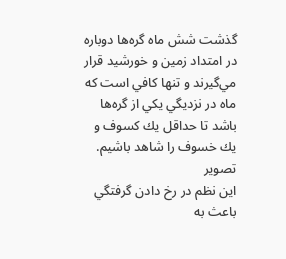گذشت شش ماه گره‌ها دوباره در امتداد زمين و خورشيد قرار مي‌گيرند و تنها كافي است كه ماه در نزديگي يكي از گره‌ها باشد تا حداقل يك كسوف و يك خسوف را شاهد باشيم.
تصویر
اين نظم در رخ دادن گرفتگي باعث به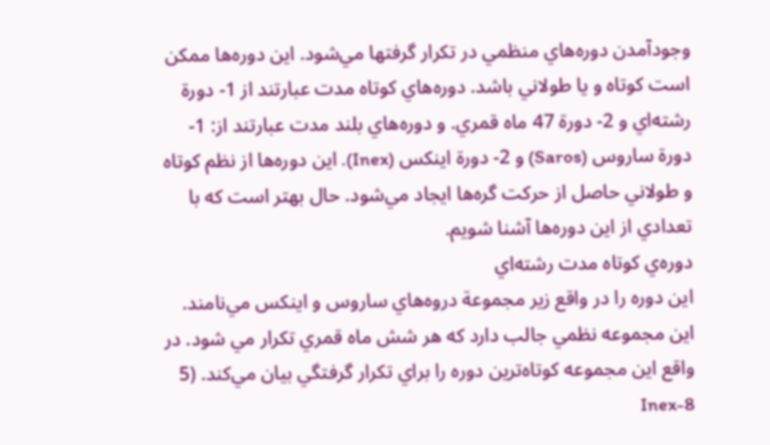وجود‌آمدن دوره‌هاي منظمي در تكرار گرفتها مي‌شود. اين دوره‌ها ممكن است كوتاه و يا طولاني باشد. دوره‌هاي كوتاه مدت عبارتند از 1- دورة رشته‌اي و 2- دورة 47 ماه قمري. و دوره‌هاي بلند مدت عبارتند از: 1- دورة ساروس (Saros) و 2- دورة اينكس (Inex). اين دوره‌ها از نظم كوتاه و طولاني حاصل از حركت گره‌ها ايجاد مي‌شود. حال بهتر است كه با تعدادي از اين دوره‌ها آشنا شويم.
دوره‌ي كوتاه مدت رشته‌اي
اين دوره را در واقع زير مجموعة دروه‌هاي ساروس و اينكس مي‌نامند. اين مجموعه نظمي جالب دارد كه هر شش ماه قمري تكرار مي شود. در واقع اين مجموعه كوتاه‌ترين دوره را براي تكرار گرفتگي بيان مي‌كند. (5 Inex-8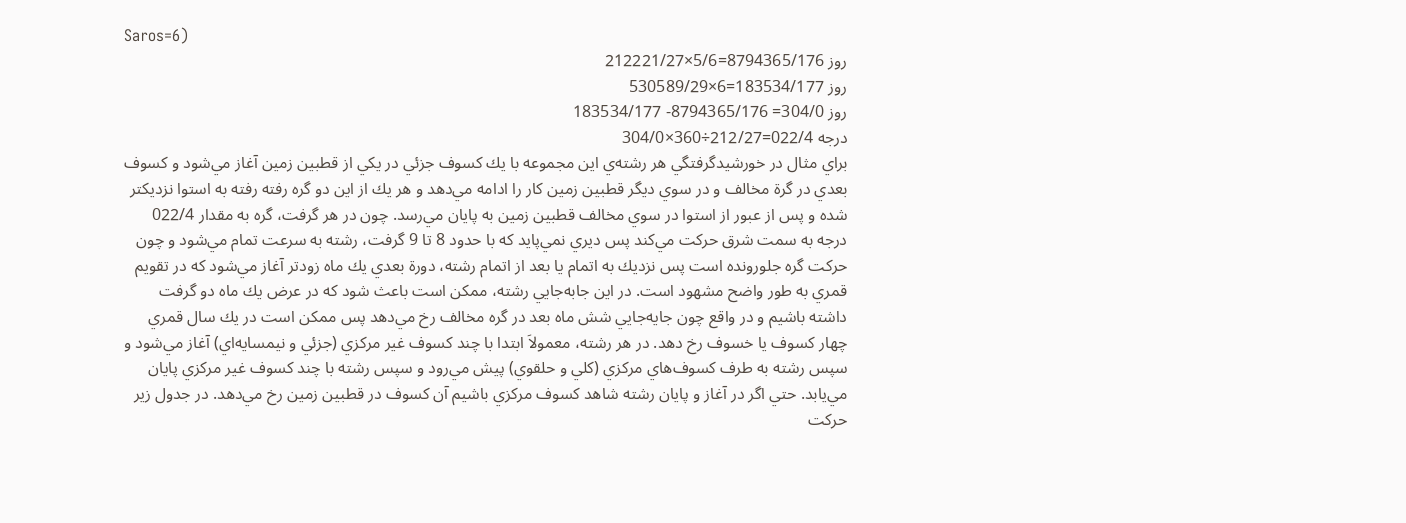Saros=6)
روز 8794365/176=5/6×212221/27
روز 183534/177=6×530589/29
روز 304/0= 8794365/176- 183534/177
درجه 022/4=212/27÷360×304/0
براي مثال در خورشيد‌گرفتگي هر رشته‌ي اين مجموعه با يك كسوف جزئي در يكي از قطبين زمين آغاز مي‌شود و كسوف بعدي در گرة مخالف و در سوي ديگر قطبين زمين كار را ادامه مي‌دهد و هر يك از اين دو گره رفته رفته به استوا نزديكتر شده و پس از عبور از استوا در سوي مخالف قطبين زمين به پايان مي‌رسد. چون در هر گرفت، گره به مقدار 022/4 درجه به سمت شرق حركت مي‌كند پس ديري نمي‌پايد كه با حدود 8 تا 9 گرفت، رشته به سرعت تمام مي‌شود و چون حركت گره جلورونده است پس نزديك به اتمام يا بعد از اتمام رشته، دورة بعدي يك ماه زودتر آغاز مي‌شود كه در تقويم قمري به طور واضح مشهود است. در اين جابه‌جايي رشته، ممكن است باعث شود كه در عرض يك ماه دو گرفت داشته باشيم و در واقع چون جايه‌جايي شش ماه بعد در گره مخالف رخ مي‌دهد پس ممكن است در يك سال قمري چهار كسوف يا خسوف رخ دهد. در هر رشته، معمولاَ ابتدا با چند كسوف غير مركزي (جزئي و نيمسايه‌اي) آغاز مي‌شود و سپس رشته به طرف كسوف‌هاي مركزي (كلي و حلقوي) پيش مي‌رود و سپس رشته با چند كسوف غير مركزي پايان مي‌يابد. حتي اگر در آغاز و پايان رشته شاهد كسوف مركزي باشيم آن كسوف در قطبين زمين رخ مي‌دهد. در جدول زير حركت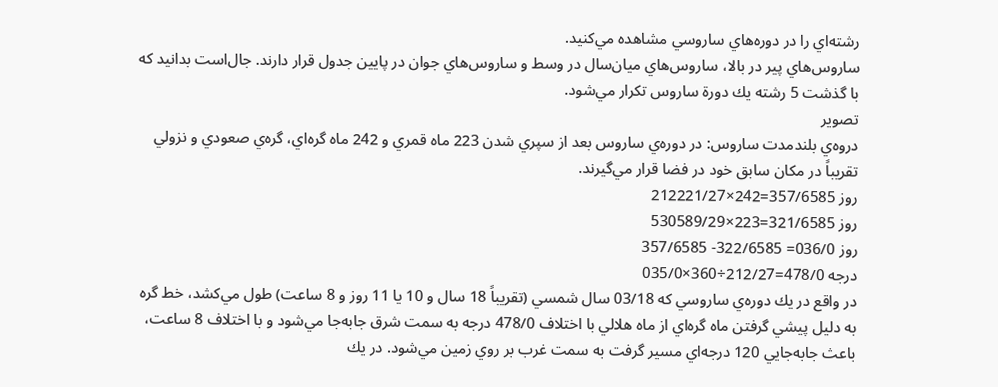رشته‌اي را در دوره‌هاي ساروسي مشاهده مي‌كنيد.
ساروس‌هاي پير در بالا، ساروس‌هاي ميان‌سال در وسط و ساروس‌هاي جوان در پايين جدول قرار دارند. جال‌است بدانيد كه با گذشت 5 رشته يك دورة ساروس تكرار مي‌شود.
تصویر
دروه‌ي بلند‌مدت ساروس: در دوره‌ي ساروس بعد از سپري شدن 223 ماه قمري و 242 ماه گره‌اي، گره‌ي صعودي و نزولي تقريباً در مكان سابق خود در فضا قرار مي‌گيرند.
روز 357/6585=242×212221/27
روز 321/6585=223×530589/29
روز 036/0= 322/6585- 357/6585
درجه 478/0=212/27÷360×035/0
در واقع در يك دوره‌ي ساروسي كه 03/18 سال شمسي (تقريباً 18 سال و 10 يا 11 روز و 8 ساعت) طول مي‌كشد، خط گره به دليل پيشي گرفتن ماه گره‌اي از ماه هلالي با اختلاف 478/0 درجه به سمت شرق جابه‌جا مي‌شود و با اختلاف 8 ساعت، باعث جابه‌جايي 120 درجه‌اي مسير گرفت به سمت غرب بر روي زمين مي‌شود. در يك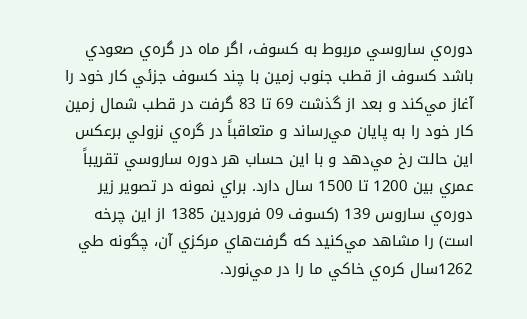دوره‌ي ساروسي مربوط به كسوف، اگر ماه در گره‌ي صعودي باشد كسوف از قطب جنوب زمين با چند كسوف جزئي كار خود را آغاز مي‌كند و بعد از گذشت 69 تا 83 گرفت در قطب شمال زمين كار خود را به پايان مي‌رساند و متعاقباً در گره‌ي نزولي برعكس اين حالت رخ مي‌دهد و با اين حساب هر دوره ساروسي تقريباً عمري بين 1200 تا 1500 سال دارد. براي نمونه در تصوير زير دوره‌ي ساروس 139 (كسوف 09 فروردين 1385 از اين چرخه است) را مشاهد مي‌كنيد كه گرفت‌هاي مركزي آن، چگونه طي 1262سال كره‌ي خاكي ما را در مي‌نورد.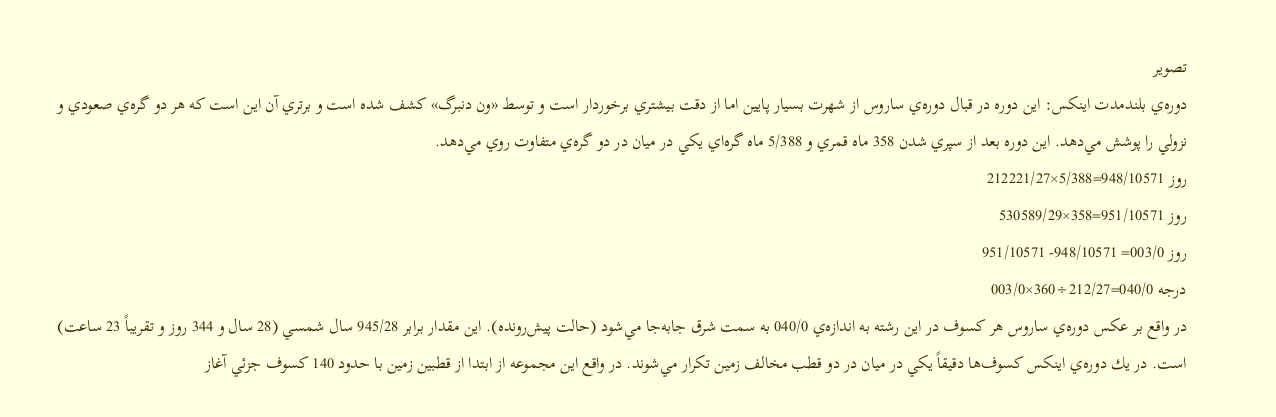تصویر
دوره‌ي بلند‌مدت اينكس: اين دوره در قبال دوره‌ي ساروس از شهرت بسيار پايين اما از دقت بيشتري برخوردار است و توسط «ون دنبرگ» كشف شده است و برتري آن اين است كه هر دو گره‌ي صعودي و نزولي را پوشش مي‌دهد. اين دوره بعد از سپري شدن 358 ماه قمري و 5/388 ماه گره‌اي يكي در ميان در دو گره‌ي متفاوت روي مي‌دهد.
روز 948/10571=5/388×212221/27
روز 951/10571=358×530589/29
روز 003/0= 948/10571- 951/10571
درجه 040/0=212/27÷360×003/0
در واقع بر عكس دوره‌ي ساروس هر كسوف در اين رشته به اندازه‌ي 040/0 به سمت شرق جابه‌جا مي‌شود (حالت پيش‌رونده). اين مقدار برابر 945/28 سال شمسي (28 سال و 344 روز و تقريباً 23 ساعت) است. در يك دوره‌ي اينكس كسوف‌ها دقيقاً يكي در ميان در دو قطب مخالف زمين تكرار مي‌شوند. در واقع اين مجموعه از ابتدا از قطبين زمين با حدود 140 كسوف جزئي آغاز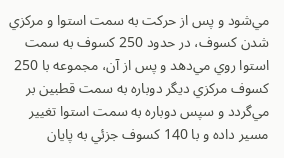مي‌شود و پس از حركت به سمت استوا و مركزي شدن كسوف، در حدود 250 كسوف به سمت استوا روي مي‌دهد و پس از آن، مجموعه با 250 كسوف مركزي ديگر دوباره به سمت قطبين بر مي‌گردد و سپس دوباره به سمت استوا تغيير مسير داده و با 140 كسوف جزئي به پايان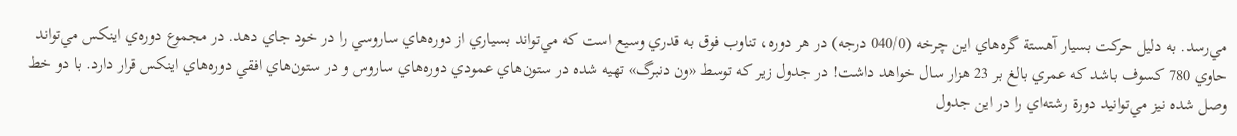مي‌رسد. به دليل حركت بسيار آهستة گره‌هاي اين چرخه (040/0 درجه) در هر دوره، تناوب فوق به قدري وسيع است كه مي‌تواند بسياري از دوره‌هاي ساروسي را در خود جاي دهد. در مجموع دوره‌ي اينكس مي‌تواند حاوي 780 كسوف باشد كه عمري بالغ بر 23 هزار سال خواهد داشت! در جدول زير كه توسط «ون دنبرگ» تهيه شده در ستون‌هاي عمودي دوره‌هاي ساروس و در ستون‌هاي افقي دوره‌هاي اينكس قرار دارد. با دو خط وصل شده نيز مي‌توانيد دورة رشته‌اي را در اين جدول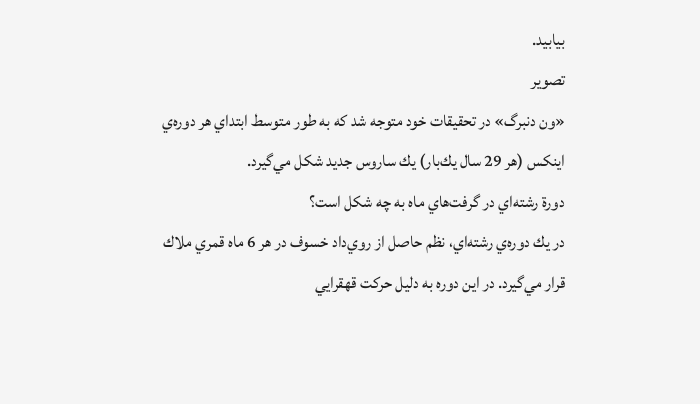بيابيد.
تصویر
«ون دنبرگ» در تحقيقات خود متوجه شد كه به طور متوسط ابتداي هر دوره‌ي اينكس (هر 29 سال يك‌بار) يك ساروس جديد شكل مي‌گيرد.
دورة رشته‌اي در گرفت‌هاي ماه به چه شکل است؟
در يك دوره‌ي رشته‌اي، نظم حاصل از روي‌داد خسوف در هر 6 ماه قمري ملاك قرار مي‌گيرد. در اين دوره به دليل حركت قهقرايي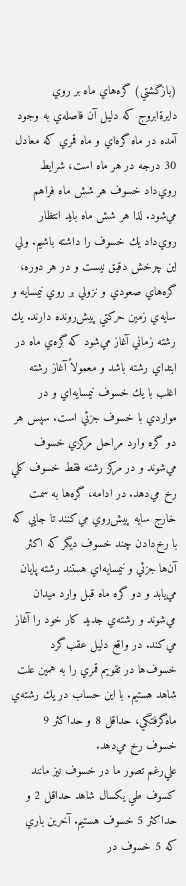(بازگشتي) گره‌هاي ماه بر روي دايرة‌ابروج كه دليل آن فاصله‌ي به وجود آمده در ماه گره‌اي و ماه قمري كه معادل 30 درجه در هر ماه است، شرايط روي‌داد خسوف هر شش ماه فراهم مي‌شود. لذا هر شش ماه بايد انتظار روي‌داد يك خسوف را داشته باشيم. ولي اين چرخش دقيق نيست و در هر دوره، گره‌‌هاي صعودي و نزولي بر روي نيمسايه و سايه‌ي زمين حركتي پيش‌رونده دارند. يك رشته زماني آغاز مي‌شود كه گره‌ي ماه در ابتداي رشته باشد و معمولاً آغاز رشته اغلب با يك خسوف نيمسايه‌اي و در مواردي با خسوف جزئي است. سپس هر دو گره وارد مراحل مركزي خسوف مي‌شوند و در مركز رشته فقط خسوف كلي رخ مي‌دهد. در ادامه، گره‌ها به سمت خارج سايه پيش‌روي مي‌كنند تا جايي كه با رخ‌دادن چند خسوف ديگر كه اكثر آن‌ها جزئي و نيمسايه‌اي هستند رشته پايان مي‌يابد و دو گره ماه قبل وارد ميدان مي‌شوند و رشته‌ي جديد كار خود را آغاز مي‌كند. در واقع دليل عقب‌گرد خسوف‌ها در تقويم قمري را به همين علت شاهد هستيم. با اين حساب در يك رشته‌ي‌ ماه‌گرفتگي، حداقل 8 و حداكثر 9 خسوف رخ مي‌دهد.
علي‌رغم تصور ما در خسوف نيز مانند كسوف طي يكسال شاهد حداقل 2 و حداكثر 5 خسوف هستيم. آخرين باري كه 5 خسوف در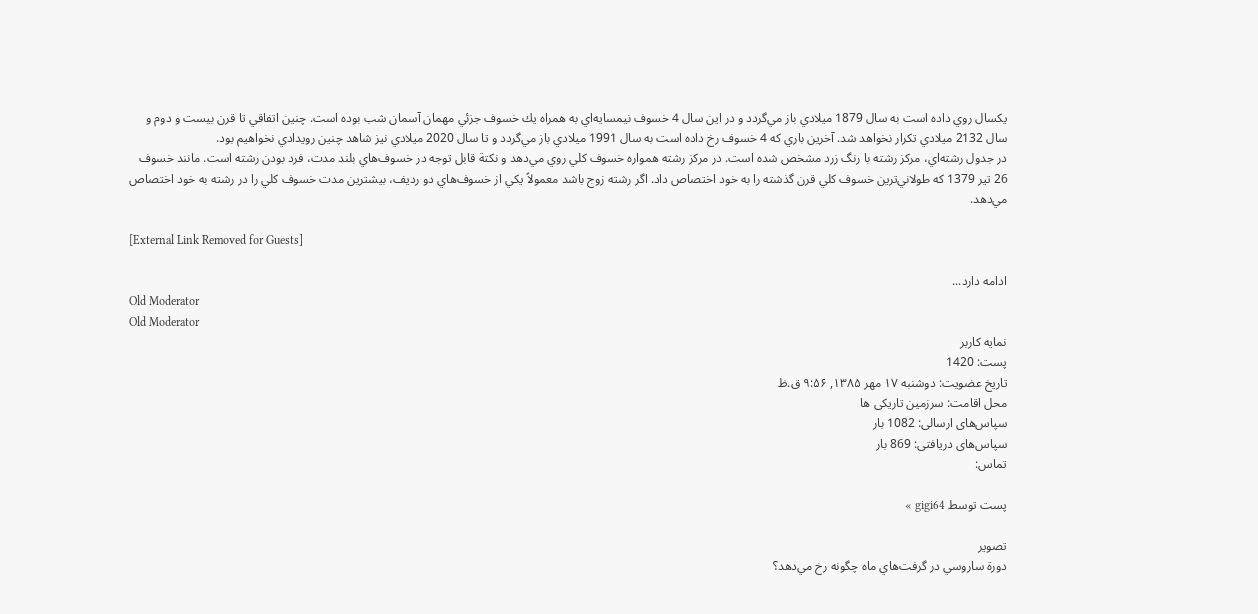يكسال روي داده است به سال 1879 ميلادي باز مي‌گردد و در اين سال 4 خسوف نيمسايه‌اي به همراه يك خسوف جزئي مهمان آسمان شب بوده است. چنين اتفاقي تا قرن بيست و دوم و سال 2132 ميلادي تكرار نخواهد شد. آخرين باري كه 4 خسوف رخ داده است به سال 1991 ميلادي باز مي‌گردد و تا سال 2020 ميلادي نيز شاهد چنين رويدادي نخواهيم بود.
در جدول رشته‌اي، مركز رشته با رنگ زرد مشخص شده است. در مركز رشته همواره خسوف كلي روي مي‌دهد و نكتة قابل توجه در خسوف‌هاي بلند مدت، فرد بودن رشته است. مانند خسوف 26 تير 1379 كه طولاني‌ترين خسوف كلي قرن گذشته را به خود اختصاص داد. اگر رشته زوج باشد معمولاً يكي از خسوف‌هاي دو رديف، بيشترين مدت خسوف كلي را در رشته به خود اختصاص مي‌دهد.

[External Link Removed for Guests]

ادامه دارد...
Old Moderator
Old Moderator
نمایه کاربر
پست: 1420
تاریخ عضویت: دوشنبه ۱۷ مهر ۱۳۸۵, ۹:۵۶ ق.ظ
محل اقامت: سرزمین تاریکی ها
سپاس‌های ارسالی: 1082 بار
سپاس‌های دریافتی: 869 بار
تماس:

پست توسط gigi64 »

تصویر
دورة ساروسي در گرفت‌هاي ماه چگونه رخ مي‌دهد؟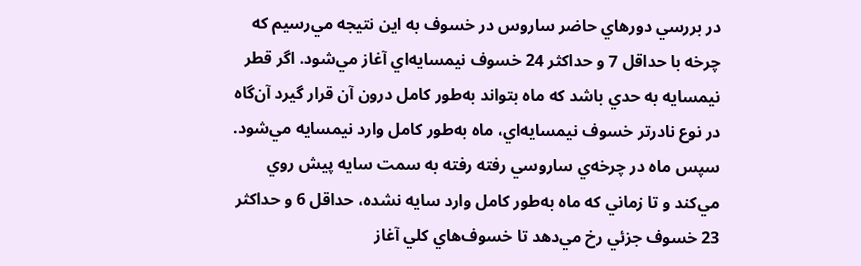در بررسي دورهاي حاضر ساروس در خسوف به اين نتيجه مي‌رسيم كه چرخه با حداقل 7 و حداكثر 24 خسوف نيمسايه‌اي آغاز مي‌شود. اگر قطر نيمسايه به حدي باشد كه ماه بتواند به‌طور كامل درون آن قرار گيرد آن‌گاه در نوع نادرتر خسوف نيمسايه‌اي، ماه به‌طور كامل وارد نيمسايه مي‌شود. سپس ماه در چرخه‌ي ساروسي رفته رفته به سمت سايه پيش روي مي‌كند و تا زماني كه ماه به‌طور كامل وارد سايه نشده، حداقل 6 و حداكثر 23 خسوف جزئي رخ مي‌دهد تا خسوف‌هاي كلي آغاز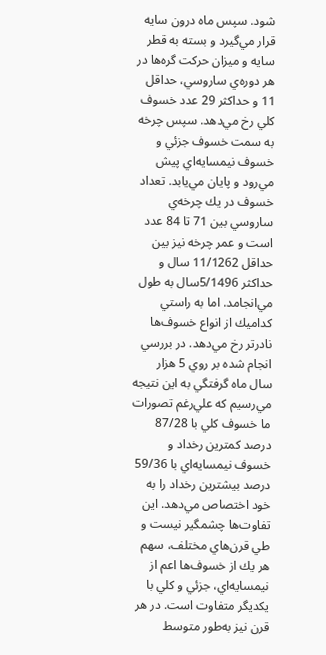شود. سپس ماه درون سايه قرار مي‌گيرد و بسته به قطر سايه و ميزان حركت گره‌ها در هر دوره‌ي ساروسي، حداقل 11 و حداكثر 29 عدد خسوف كلي رخ مي‌دهد. سپس چرخه به سمت خسوف جزئي و خسوف نيمسايه‌اي پيش مي‌رود و پايان مي‌يابد. تعداد خسوف در يك چرخه‌ي ساروسي بين 71 تا 84 عدد است و عمر چرخه نيز بين حداقل 11/1262 سال و حداكثر 5/1496سال به طول مي‌انجامد. اما به راستي كداميك از انواع خسوف‌ها نادرتر رخ مي‌دهد. در بررسي انجام شده بر روي 5 هزار سال ماه گرفتگي به اين نتيجه مي‌رسيم كه علي‌رغم تصورات ما خسوف كلي با 87/28 درصد كمترين رخداد و خسوف نيمسايه‌اي با 59/36 درصد بيشترين رخداد را به خود اختصاص مي‌دهد. اين تفاوت‌ها چشمگير نيست و طي قرن‌هاي مختلف، سهم هر يك از خسوف‌ها اعم از نيمسايه‌اي، جزئي و كلي با يكديگر متفاوت است. در هر قرن نيز به‌طور متوسط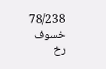78/238 خسوف رخ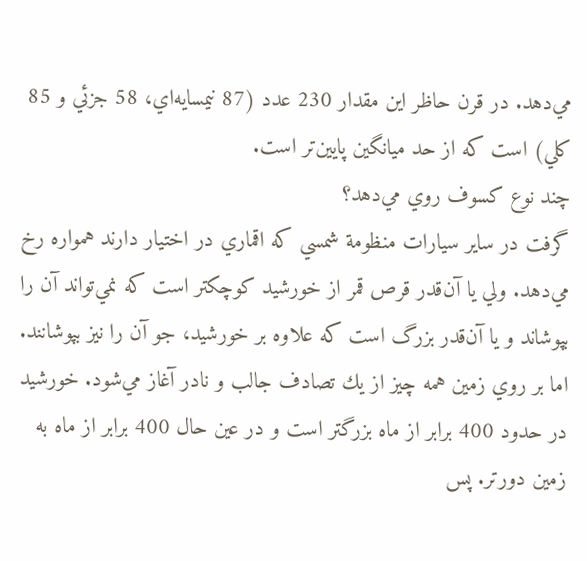مي‌دهد. در قرن حاظر اين مقدار 230 عدد (87 نيمسايه‌اي، 58 جزئي و 85 كلي) است كه از حد ميانگين پايين‌تر است.
چند نوع كسوف روي مي‌دهد؟
گرفت در ساير سيارات منظومة شمسي كه اقماري در اختيار دارند همواره رخ مي‌دهد. ولي يا آن‌قدر قرص قمر از خورشيد كوچكتر است كه نمي‌تواند آن را بپوشاند و يا آن‌قدر بزرگ است كه علاوه بر خورشيد، جو آن را نيز بپوشانند. اما بر روي زمين همه چيز از يك تصادف جالب و نادر آغاز مي‌شود. خورشيد در حدود 400 برابر از ماه بزرگتر است و در عين حال 400 برابر از ماه به زمين دورتر. پس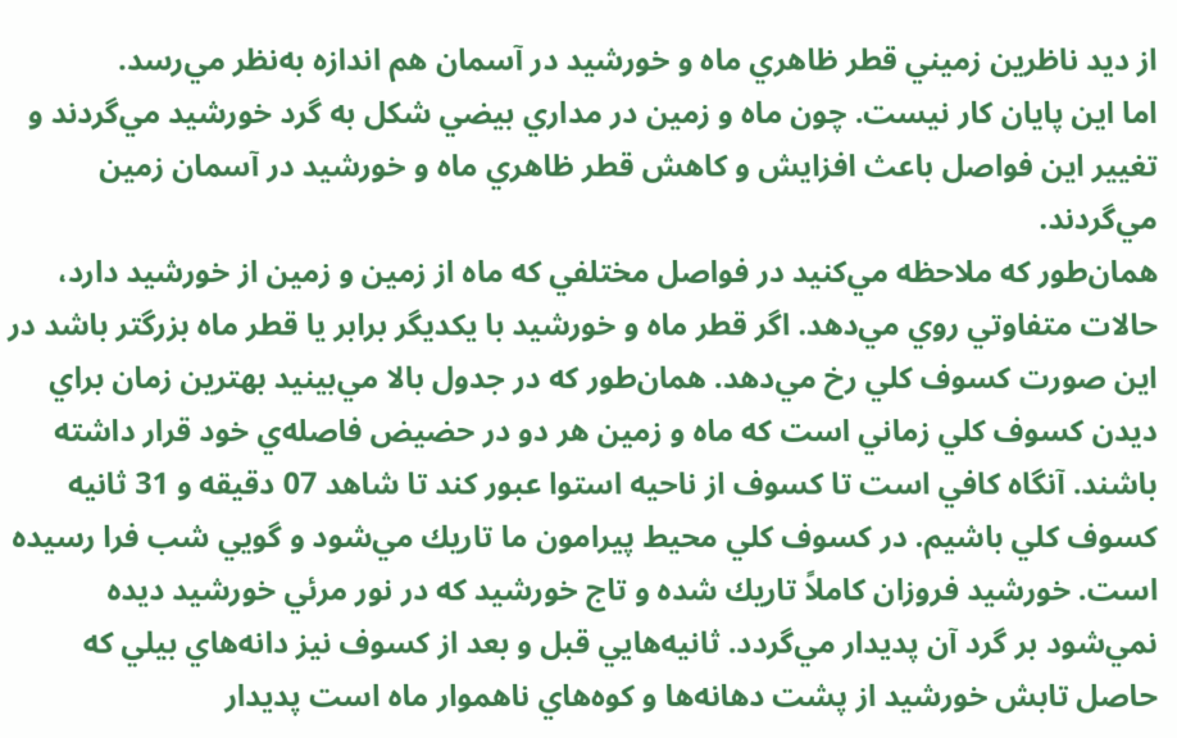از ديد ناظرين زميني قطر ظاهري ماه و خورشيد در آسمان هم اندازه به‌نظر مي‌رسد.
اما اين پايان كار نيست. چون ماه و زمين در مداري بيضي شكل به گرد خورشيد مي‌گردند و تغيير اين فواصل باعث افزايش و كاهش قطر ظاهري ماه و خورشيد در آسمان زمين مي‌گردند.
همان‌طور كه ملاحظه مي‌كنيد در فواصل مختلفي كه ماه از زمين و زمين از خورشيد دارد، حالات متفاوتي روي مي‌دهد. اگر قطر ماه و خورشيد با يكديگر برابر يا قطر ماه بزرگتر باشد در اين صورت كسوف كلي رخ مي‌دهد. همان‌طور كه در جدول بالا مي‌بينيد بهترين زمان براي ديدن كسوف كلي زماني است كه ماه و زمين هر دو در حضيض فاصله‌ي خود قرار داشته باشند. آنگاه كافي است تا كسوف از ناحيه استوا عبور كند تا شاهد 07 دقيقه و 31 ثانيه كسوف كلي باشيم. در كسوف كلي محيط پيرامون ما تاريك مي‌شود و گويي شب فرا رسيده است. خورشيد فروزان كاملاً تاريك شده و تاج خورشيد كه در نور مرئي خورشيد ديده نمي‌شود بر گرد آن پديدار مي‌گردد. ثانيه‌هايي قبل و بعد از كسوف نيز دانه‌هاي بيلي كه حاصل تابش خورشيد از پشت دهانه‌ها و كوه‌هاي ناهموار ماه است پديدار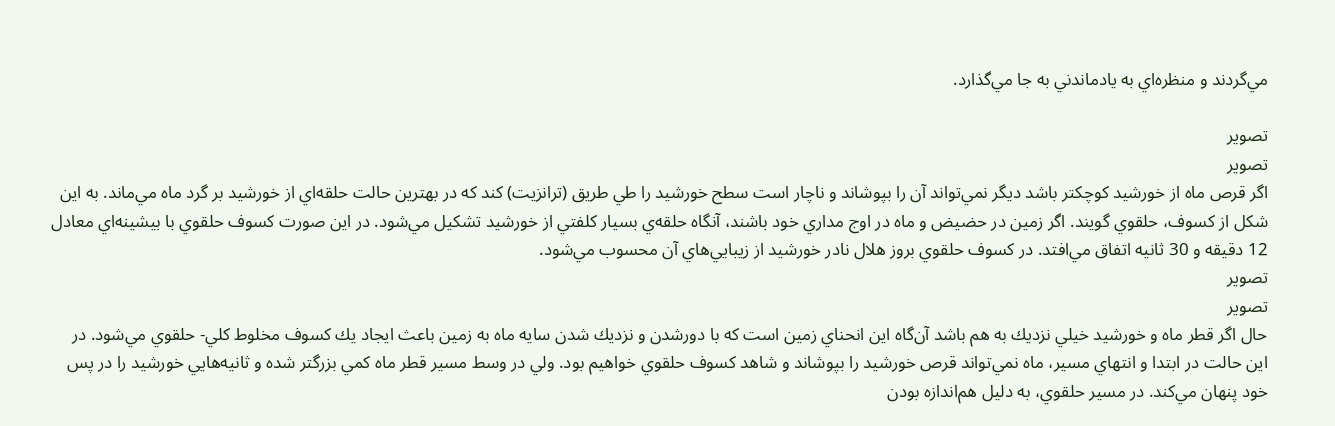مي‌گردند و منظره‌اي به يادماندني به جا مي‌گذارد.

تصویر
تصویر
اگر قرص ماه از خورشيد كوچكتر باشد ديگر نمي‌تواند آن را بپوشاند و ناچار است سطح خورشيد را طي طريق (ترانزيت) كند كه در بهترين حالت حلقه‌اي از خورشيد بر گرد ماه مي‌ماند. به اين شكل از كسوف، حلقوي گويند. اگر زمين در حضيض و ماه در اوج مداري خود باشند، آنگاه حلقه‌ي بسيار كلفتي از خورشيد تشكيل مي‌شود. در اين صورت كسوف حلقوي با بيشينه‌اي معادل 12 دقيقه و 30 ثانيه اتفاق مي‌افتد. در كسوف حلقوي بروز هلال نادر خورشيد از زيبايي‌هاي آن محسوب مي‌شود.
تصویر
تصویر
حال اگر قطر ماه و خورشيد خيلي نزديك به هم باشد آن‌گاه اين انحناي زمين است كه با دور‌شدن و نزديك شدن سايه ماه به زمين باعث ايجاد يك كسوف مخلوط كلي- حلقوي مي‌شود. در اين حالت در ابتدا و انتهاي مسير، ماه نمي‌تواند قرص خورشيد را بپوشاند و شاهد كسوف حلقوي خواهيم بود. ولي در وسط مسير قطر ماه كمي بزرگتر شده و ثانيه‌هايي خورشيد را در پس خود پنهان مي‌كند. در مسير حلقوي، به دليل هم‌اندازه بودن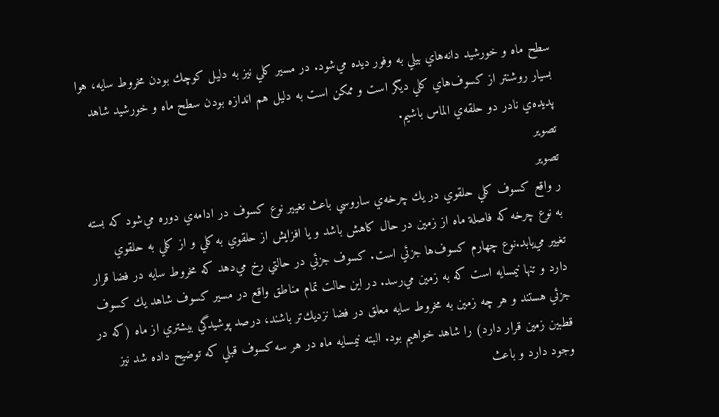سطح ماه و خورشيد دانه‌هاي بيلي به وفور ديده مي‌شود. در مسير كلي نيز به دليل كوچك بودن مخروط سايه، هوا بسيار روشنتر از كسوف‌هاي كلي ديگر است و ممكن است به دليل هم اندازه بودن سطح ماه و خورشيد شاهد پديده‌ي نادر دو حلقه‌ي الماس باشيم.
تصویر
تصویر
ر واقع كسوف كلي حلقوي در يك چرخه‌ي ساروسي باعث تغيير نوع كسوف در ادامه‌ي دوره مي‌شود كه بسته به نوع چرخه كه فاصلة ماه از زمين در حال كاهش باشد و يا افزايش از حلقوي به كلي و از كلي به حلقوي تغيير مي‌يابد.نوع چهارم كسوف‌ها جزئي است. كسوف جزئي در حالتي رخ مي‌دهد كه مخروط سايه در فضا قرار دارد و تنها نيمسايه است كه به زمين مي‌رسد. در اين حالت تمام مناطق واقع در مسير كسوف شاهد يك كسوف جزئي هستند و هر چه زمين به مخروط سايه معلق در فضا نزديك‌تر باشند، درصد پوشيدگي بيشتري از ماه (كه در قطبين زمين قرار دارد) را شاهد خواهيم بود. البته نيمسايه ماه در هر سه كسوف قبلي كه توضيح داده شد نيز وجود دارد و باعث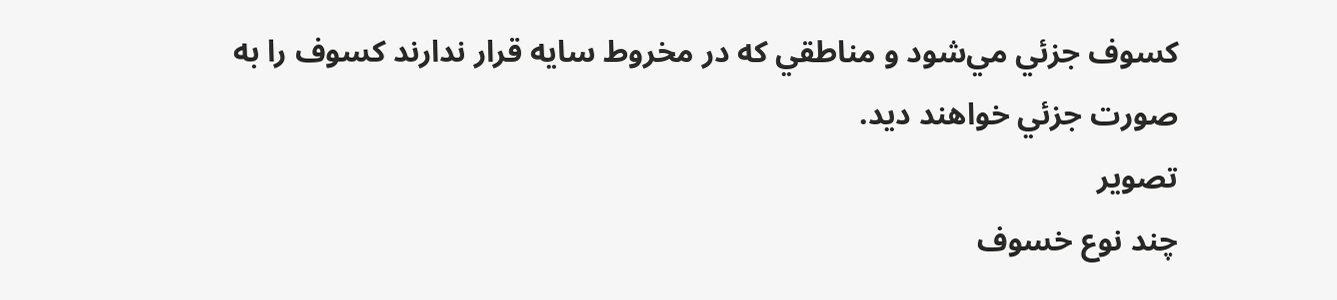كسوف جزئي مي‌شود و مناطقي كه در مخروط سايه قرار ندارند كسوف را به صورت جزئي خواهند ديد.
تصویر
چند نوع خسوف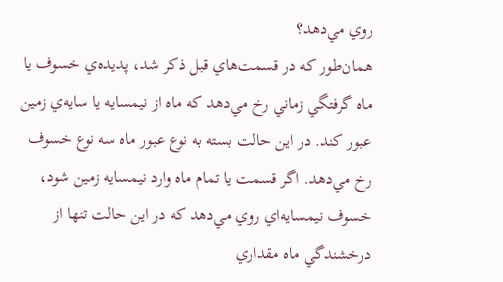روي مي‌دهد؟
همان‌طور كه در قسمت‌هاي قبل ذكر شد، پديده‌ي خسوف يا ماه گرفتگي زماني رخ مي‌دهد كه ماه از نيمسايه يا سايه‌ي زمين عبور كند. در اين حالت بسته به نوع عبور ماه سه نوع خسوف رخ مي‌دهد. اگر قسمت يا تمام ماه وارد نيمسايه زمين شود، خسوف نيمسايه‌اي روي مي‌دهد كه در اين حالت تنها از درخشندگي ماه مقداري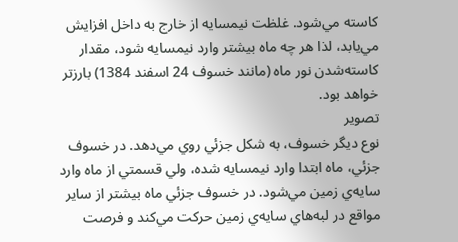كاسته مي‌شود. غلظت نيمسايه از خارج به داخل افزايش مي‌يابد، لذا هر چه ماه بيشتر وارد نيمسايه شود، مقدار كاسته‌شدن نور ماه (مانند خسوف 24 اسفند 1384) بارزتر خواهد بود.
تصویر
نوع ديگر خسوف، به شكل جزئي روي مي‌دهد. در خسوف جزئي، ماه ابتدا وارد نيمسايه شده، ولي قسمتي از ماه وارد سايه‌ي زمين مي‌شود. در خسوف جزئي ماه بيشتر از ساير مواقع در لبه‌هاي سايه‌ي زمين حركت مي‌كند و فرصت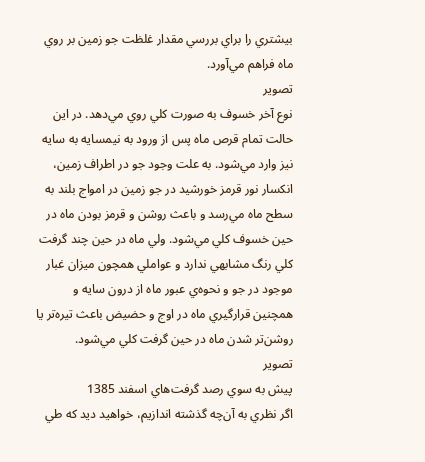بيشتري را براي بررسي مقدار غلظت جو زمين بر روي ماه فراهم مي‌آورد.
تصویر
نوع آخر خسوف به صورت كلي روي مي‌دهد. در اين حالت تمام قرص ماه پس از ورود به نيمسايه به سايه نيز وارد مي‌شود. به علت وجود جو در اطراف زمين، انكسار نور قرمز خورشيد در جو زمين در امواج بلند به سطح ماه مي‌رسد و باعث روشن‌ و قرمز بودن ماه در حين خسوف كلي مي‌شود. ولي ماه در حين چند گرفت كلي رنگ مشابهي ندارد و عواملي همچون ميزان غبار موجود در جو و نحوه‌ي عبور ماه از درون سايه و همچنين قرار‌گيري ماه در اوج و حضيض باعث تيره‌تر يا روشن‌تر شدن ماه در حين گرفت كلي مي‌شود.
تصویر
پيش به سوي رصد گرفت‌هاي اسفند 1385
اگر نظري به آن‌چه گذشته اندازيم، خواهيد ديد كه طي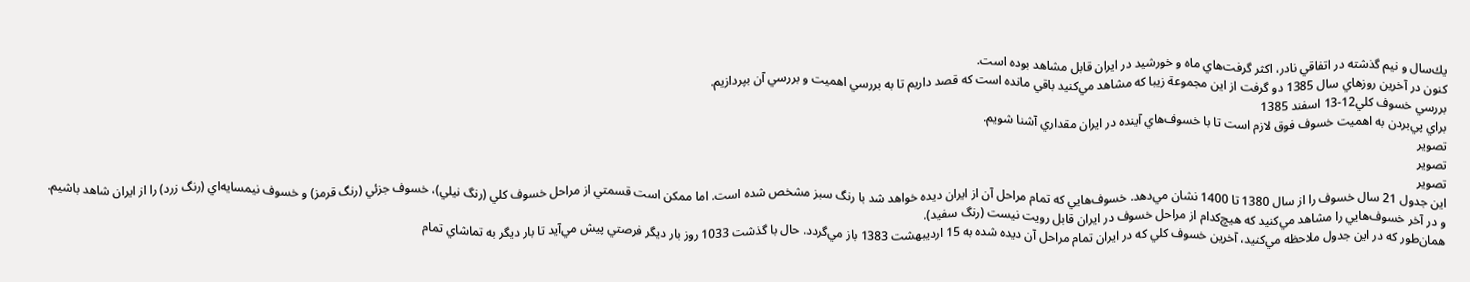يك‌سال و نيم گذشته در اتفاقي نادر، اكثر گرفت‌هاي ماه و خورشيد در ايران قابل مشاهد بوده است.
كنون در آخرين روزهاي سال 1385 دو گرفت از اين مجموعة زيبا كه مشاهد مي‌كنيد باقي مانده است كه قصد داريم تا به بررسي اهميت و بررسي آن بپردازيم.
بررسي خسوف كلي12-13 اسفند 1385
براي پي‌بردن به اهميت خسوف فوق لازم است تا با خسوف‌هاي آينده در ايران مقداري آشنا شويم.
تصویر
تصویر
تصویر
اين جدول 21 سال خسوف را از سال 1380 تا 1400 نشان مي‌دهد. خسوف‌هايي كه تمام مراحل آن از ايران ديده خواهد شد با رنگ سبز مشخص شده است. اما ممكن است قسمتي از مراحل خسوف كلي (رنگ نيلي)، خسوف جزئي (رنگ قرمز) و خسوف نيمسايه‌اي (رنگ زرد) را از ايران شاهد باشيم. و در آخر خسوف‌هايي را مشاهد مي‌كنيد كه هيچ‌كدام از مراحل خسوف در ايران قابل رويت نيست (رنگ سفيد).
همان‌طور كه در اين جدول ملاحظه مي‌كنيد، آخرين خسوف كلي كه در ايران تمام مراحل آن ديده شده به 15 ارديبهشت 1383 باز مي‌گردد. حال با گذشت 1033 روز بار ديگر فرصتي پيش مي‌آيد تا بار ديگر به تماشاي تمام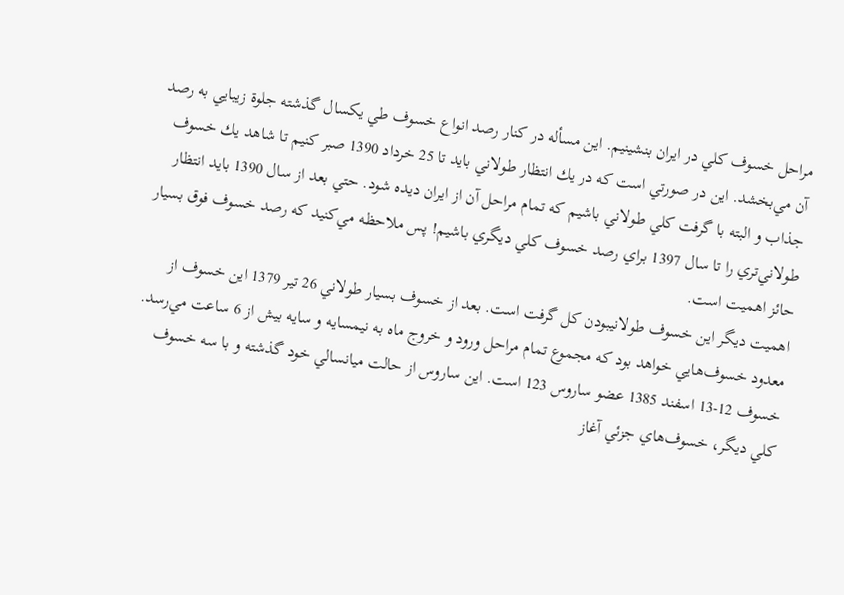مراحل خسوف كلي در ايران بنشينيم. اين مسأله در كنار رصد انواع خسوف طي يكسال گذشته جلوة زيبايي به رصد آن مي‌بخشد. اين در صورتي است كه در يك انتظار طولاني بايد تا 25 خرداد 1390 صبر كنيم تا شاهد يك خسوف جذاب و البته با گرفت كلي طولاني باشيم كه تمام مراحل آن از ايران ديده شود. حتي بعد از سال 1390 بايد انتظار طولاني‌تري را تا سال 1397 براي رصد خسوف كلي ديگري باشيم! پس ملاحظه مي‌كنيد كه رصد خسوف فوق بسيار حائز اهميت است.
اهميت ديگر اين خسوف طولانيبودن كل گرفت است. بعد از خسوف بسيار طولاني 26 تير 1379 اين خسوف از معدود خسوف‌هايي خواهد بود كه مجموع تمام مراحل ورود و خروج ماه به نيمسايه و سايه بيش از 6 ساعت مي‌رسد.
خسوف 12-13 اسفند 1385 عضو ساروس 123 است. اين ساروس از حالت ميانسالي خود گذشته و با سه خسوف كلي ديگر، خسوف‌هاي جزئي آغاز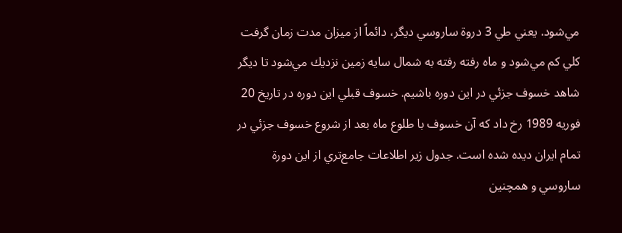مي‌شود. يعني طي 3 دروة ساروسي ديگر، دائماً از ميزان مدت زمان گرفت كلي كم مي‌شود و ماه رفته رفته به شمال سايه زمين نزديك مي‌شود تا ديگر شاهد خسوف جزئي در اين دوره باشيم. خسوف قبلي اين دوره در تاريخ 20 فوريه 1989 رخ داد كه آن خسوف با طلوع ماه بعد از شروع خسوف جزئي در تمام ايران ديده شده است. جدول زير اطلاعات جامع‌تري از اين دورة ساروسي و همچنين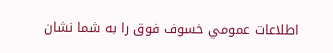اطلاعات عمومي خسوف فوق را به شما نشان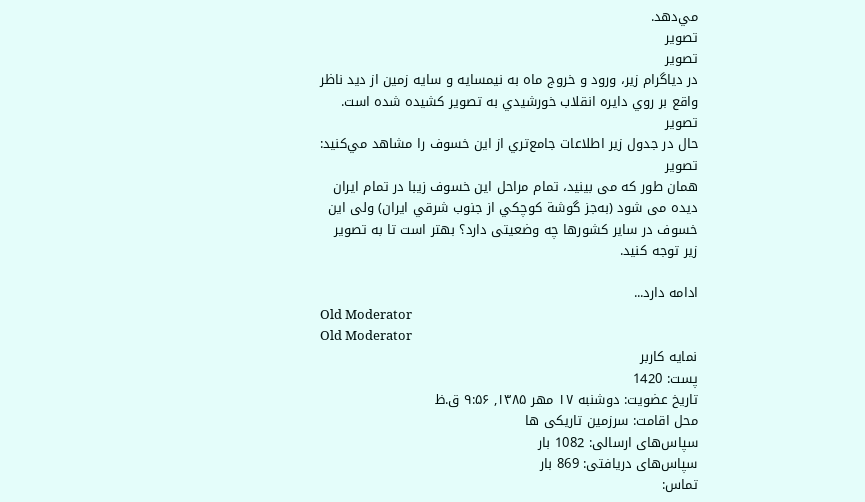مي‌دهد.
تصویر
تصویر
در دياگرام زير، ورود و خروج ماه به نيمسايه و سايه زمين از ديد ناظر واقع بر روي دايره انقلاب خورشيدي به تصوير كشيده شده است.
تصویر
حال در جدول زير اطلاعات جامع‌تري از اين خسوف را مشاهد مي‌كنید:
تصویر
همان طور که می بینید، تمام مراحل این خسوف زیبا در تمام ایران دیده می شود (به‌جز گوشة كوچكي از جنوب شرقي ايران) ولی این خسوف در سایر کشورها چه وضعیتی دارد؟ بهتر است تا به تصویر زیر توجه کنید.

ادامه دارد...
Old Moderator
Old Moderator
نمایه کاربر
پست: 1420
تاریخ عضویت: دوشنبه ۱۷ مهر ۱۳۸۵, ۹:۵۶ ق.ظ
محل اقامت: سرزمین تاریکی ها
سپاس‌های ارسالی: 1082 بار
سپاس‌های دریافتی: 869 بار
تماس: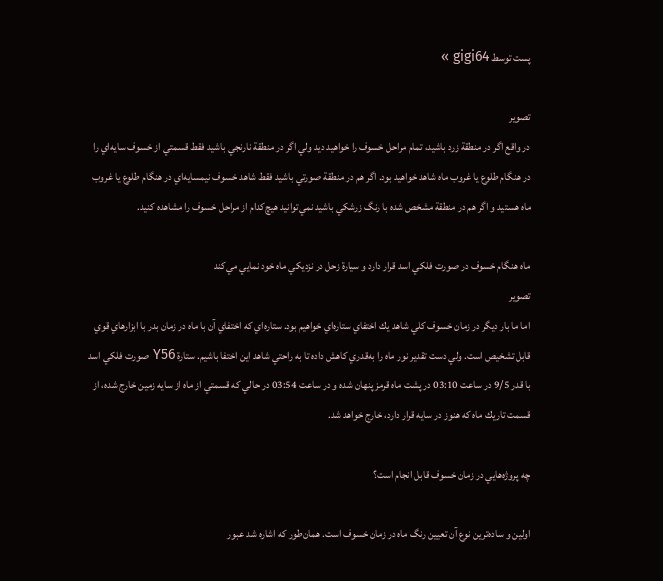پست توسط gigi64 »

تصویر
در واقع اگر در منطقة زرد باشيد، تمام مراحل خسوف را خواهيد ديد ولي اگر در منطقة نارنجي باشيد فقط قسمتي از خسوف سايه‌اي را در هنگام طلوع يا غروب ماه شاهد خواهيد بود. اگر هم در منطقة صورتي باشيد فقط شاهد خسوف نيمسايه‌اي در هنگام طلوع يا غروب ماه هستيد و اگر هم در منطقة مشخص شده با رنگ زرشكي باشيد نمي‌توانيد هيچ‌كدام از مراحل خسوف را مشاهده كنيد.

ماه هنگام خسوف در صورت فلكي اسد قرار دارد و سيارة زحل در نزديكي ماه خود نمايي مي‌كند
تصویر
اما ما بار ديگر در زمان خسوف كلي شاهد يك اختفاي ستاره‌اي خواهيم بود. ستاره‌اي كه اختفاي آن با ماه در زمان بدر با ابزارهاي قوي قابل تشخيص است. ولي دست تقدير نور ماه را به‌قدري كاهش داده تا به راحتي شاهد اين اختفا باشيم. ستارة Y56 صورت فلكي اسد با قدر 9/5 در ساعت 03:10 در پشت ماه قرمز پنهان شده و در ساعت 03:54 در حالي كه قسمتي از ماه از سايه زمين خارج شده، از قسمت تاريك ماه كه هنوز در سايه قرار دارد، خارج خواهد شد.

چه پروژه‌هايي در زمان خسوف قابل انجام است؟

اولين و ساده‌ترين نوع آن تعيين رنگ ماه در زمان خسوف است. همان‌طور كه اشاره شد عبور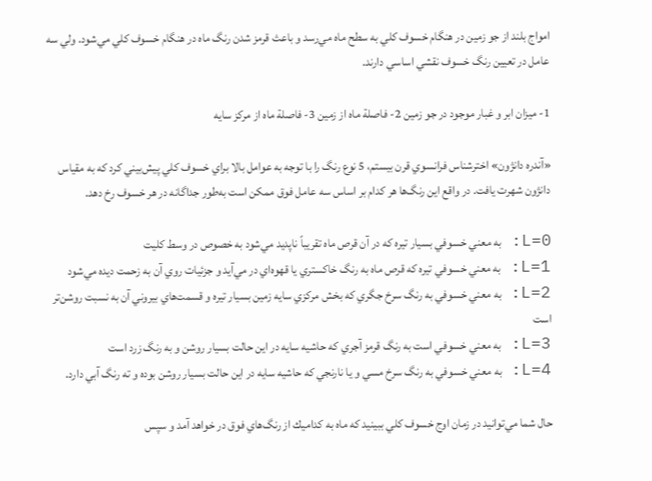امواج بلند از جو زمين در هنگام خسوف كلي به سطح ماه مي‌رسد و باعث قرمز شدن رنگ ماه در هنگام خسوف كلي مي‌شود. ولي سه عامل در تعيين رنگ خسوف نقشي اساسي دارند.

1- ميزان ابر و غبار موجود در جو زمين 2- فاصلة ماه از زمين 3- فاصلة ماه از مركز سايه

«آندره دانژون» اخترشناس فرانسوي قرن بيستم، 5 نوع رنگ را با توجه به عوامل بالا براي خسوف كلي پيش‌بيني كرد كه به مقياس دانژون شهرت يافت. در واقع اين رنگ‌ها هر كدام بر اساس سه عامل فوق ممكن است به‌طور جداگانه در هر خسوف رخ دهد.

L=0: به معني خسوفي بسيار تيره كه در آن قرص ماه تقريباً ناپديد مي‌شود به خصوص در وسط كليت
L=1: به معني خسوفي تيره كه قرص ماه به رنگ خاكستري يا قهوه‌اي در مي‌آيد و جزئيات روي آن به زحمت ديده مي‌شود
L=2: به معني خسوفي به رنگ سرخ جگري كه بخش مركزي سايه زمين بسيار تيره و قسمت‌هاي بيروني آن به نسبت روشن‌تر است
L=3: به معني خسوفي است به رنگ قرمز آجري كه حاشيه سايه در اين حالت بسيار روشن و به رنگ زرد است
L=4: به معني خسوفي به رنگ سرخ مسي و يا نارنجي كه حاشيه سايه در اين حالت بسيار روشن بوده و ته رنگ آبي دارد.

حال شما مي‌توانيد در زمان اوج خسوف كلي ببينيد كه ماه به كداميك از رنگ‌هاي فوق در خواهد آمد و سپس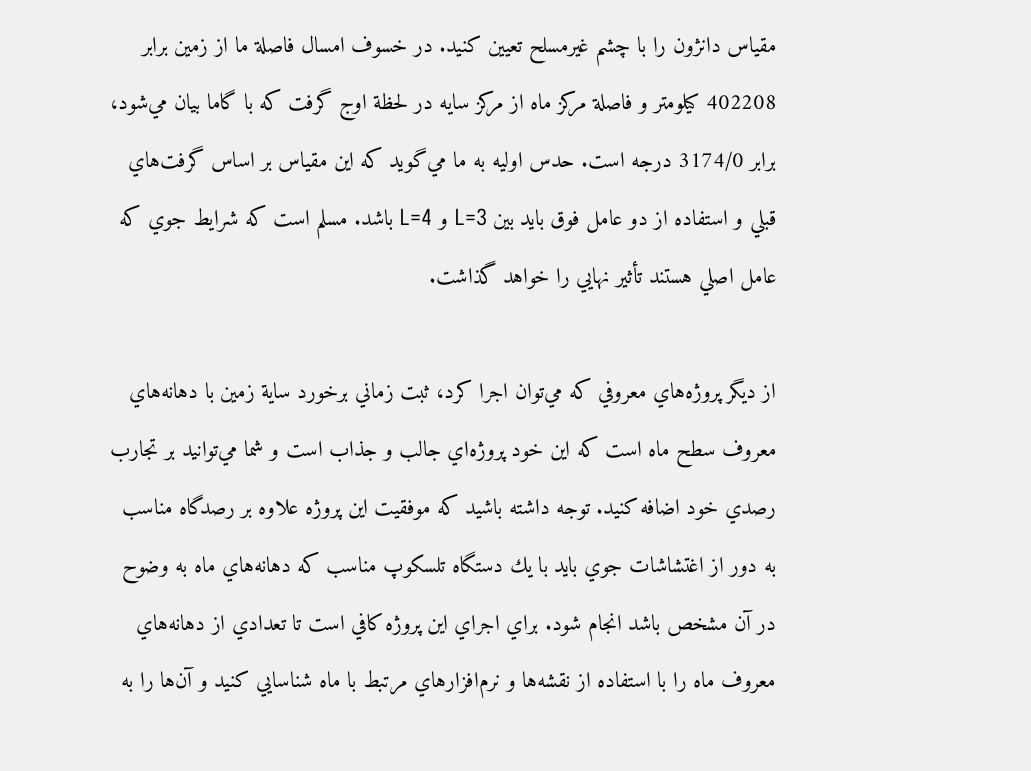مقياس دانژون را با چشم غير‌مسلح تعيين كنيد. در خسوف امسال فاصلة ما از زمين برابر 402208 كيلومتر و فاصلة مركز ماه از مركز سايه در لحظة اوج گرفت كه با گاما بيان مي‌شود، برابر 3174/0 درجه است. حدس اوليه به ما مي‌گويد كه اين مقياس بر اساس گرفت‌هاي قبلي و استفاده از دو عامل فوق بايد بين L=3 و L=4 باشد. مسلم است كه شرايط جوي كه عامل اصلي هستند تأثير نهايي را خواهد گذاشت.

از ديگر پروژه‌هاي معروفي كه مي‌توان اجرا كرد، ثبت زماني برخورد ساية زمين با دهانه‌هاي معروف سطح ماه است كه اين خود پروژه‌اي جالب و جذاب است و شما مي‌توانيد بر تجارب رصدي خود اضافه كنيد. توجه داشته باشيد كه موفقيت اين پروژه علاوه بر رصدگاه مناسب به دور از اغتشاشات جوي بايد با يك دستگاه تلسكوپ مناسب كه دهانه‌هاي ماه به وضوح در آن مشخص باشد انجام شود. براي اجراي اين پروژه كافي است تا تعدادي از دهانه‌هاي معروف ماه را با استفاده از نقشه‌ها و نرم‌افزارهاي مرتبط با ماه شناسايي كنيد و آن‌ها را به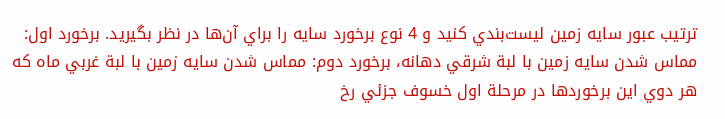ترتيب عبور سايه زمين ليست‌بندي كنيد و 4 نوع برخورد سايه را براي آن‌ها در نظر بگيريد. برخورد اول: مماس شدن سايه زمين با لبة شرقي دهانه، برخورد دوم: مماس شدن سايه زمين با لبة غربي ماه كه هر دوي اين برخوردها در مرحلة اول خسوف جزئي رخ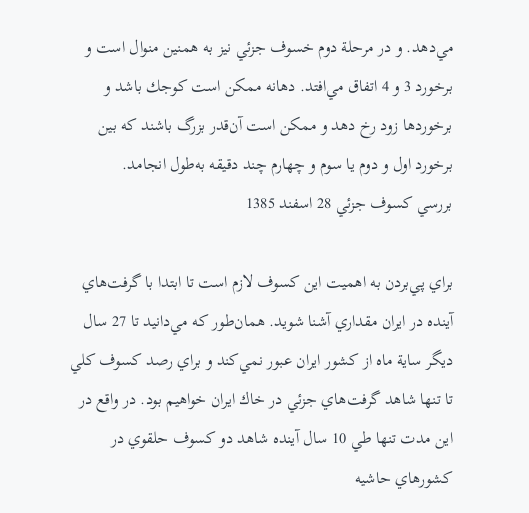مي‌دهد. و در مرحلة دوم خسوف جزئي نيز به همنين منوال است و برخورد 3 و 4 اتفاق مي‌افتد. دهانه ممكن است كوجك باشد و برخوردها زود رخ دهد و ممكن است آن‌قدر بزرگ باشند كه بين برخورد اول و دوم يا سوم و چهارم چند دقيقه به‌طول انجامد.
بررسي كسوف جزئي 28 اسفند 1385

براي پي‌بردن به اهميت اين كسوف لازم است تا ابتدا با گرفت‌هاي آينده در ايران مقداري آشنا شويد. همان‌طور كه مي‌دانيد تا 27 سال ديگر ساية ماه از كشور ايران عبور نمي‌كند و براي رصد كسوف كلي تا تنها شاهد گرفت‌هاي جزئي در خاك ايران خواهيم بود. در واقع در اين مدت تنها طي 10 سال آينده شاهد دو كسوف حلقوي در كشورهاي حاشيه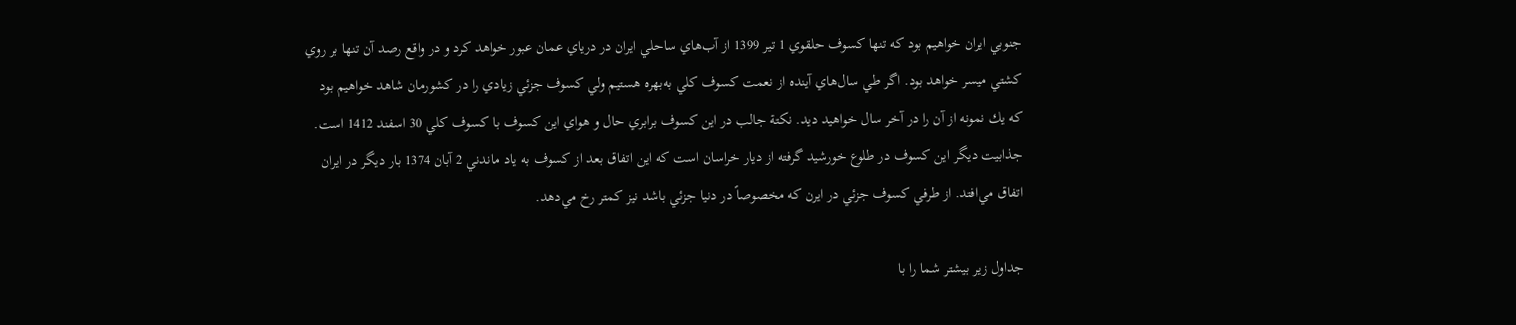جنوبي ايران خواهيم بود كه تنها كسوف حلقوي 1 تير 1399 از آب‌هاي ساحلي ايران در درياي عمان عبور خواهد كرد و در واقع رصد آن تنها بر روي كشتي ميسر خواهد بود. اگر طي سال‌هاي آينده از نعمت كسوف كلي به‌بهره هستيم ولي كسوف جزئي زيادي را در كشورمان شاهد خواهيم بود كه يك نمونه از آن را در آخر سال خواهيد ديد. نكتة جالب در اين كسوف برابري حال و هواي اين كسوف با كسوف كلي 30 اسفند 1412 است. جذابيت ديگر اين كسوف در طلوع خورشيد گرفته از ديار خراسان است كه اين اتفاق بعد از كسوف به‌ ياد ماندني 2 آبان 1374 بار ديگر در ايران اتفاق مي‌افتد. از طرفي كسوف جزئي در ايرن كه مخصوصاً در دنيا جزئي باشد نيز كمتر رخ مي‌دهد.

جداول زير بيشتر شما را با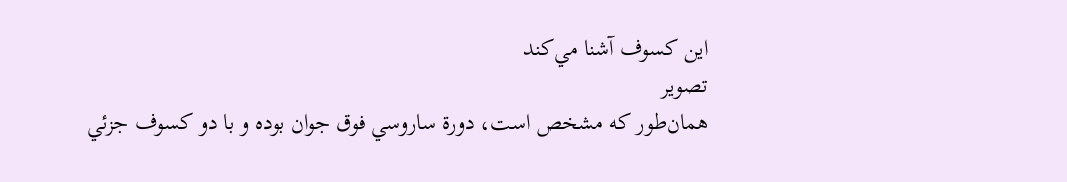اين كسوف آشنا مي‌كند
تصویر
همان‌طور كه مشخص است، دورة ساروسي فوق جوان بوده و با دو كسوف جزئي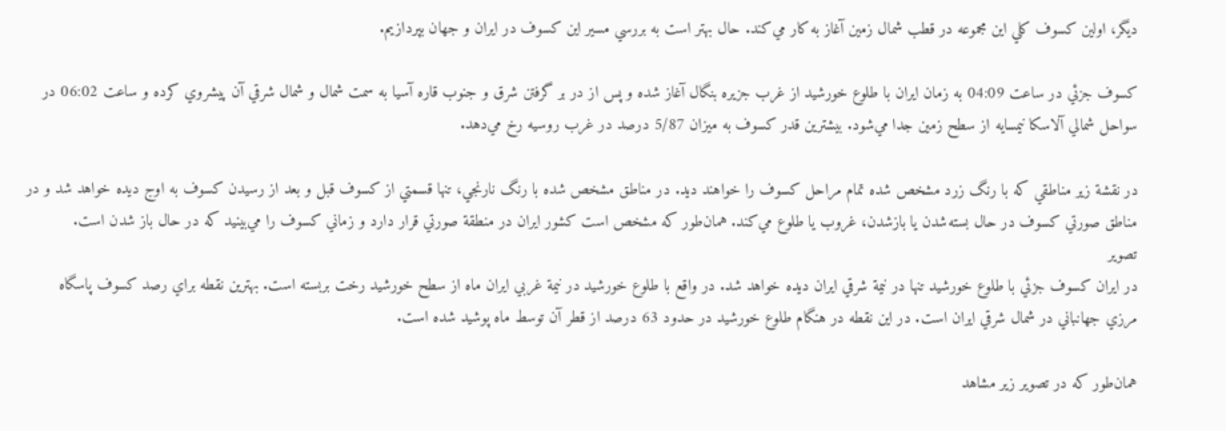ديگر، اولين كسوف كلي اين مجموعه در قطب شمال زمين آغاز به كار مي‌كند. حال بهتر است به بررسي مسير اين كسوف در ايران و جهان بپردازيم.

كسوف جزئي در ساعت 04:09 به زمان ايران با طلوع خورشيد از غرب جزيره بنگال آغاز شده و پس از در بر گرفتن شرق و جنوب قاره آسيا به سمت شمال و شمال شرقي آن پيشروي كرده و ساعت 06:02 در سواحل شمالي آلاسكا نيمسايه از سطح زمين جدا مي‌شود. بيشترين قدر كسوف به ميزان 5/87 درصد در غرب روسيه رخ مي‌دهد.

در نقشة زير مناطقي كه با رنگ زرد مشخص شده تمام مراحل كسوف را خواهند ديد. در مناطق مشخص شده با رنگ نارنجي، تنها قسمتي از كسوف قبل و بعد از رسيدن كسوف به اوج ديده خواهد شد و در مناطق صورتي كسوف در حال بسته‌شدن يا بازشدن، غروب يا طلوع مي‌كند. همان‌طور كه مشخص است كشور ايران در منطقة صورتي قرار دارد و زماني كسوف را مي‌بينيد كه در حال باز شدن است.
تصویر
در ايران كسوف جزئي با طلوع خورشيد تنها در نيمة شرقي ايران ديده خواهد شد. در واقع با طلوع خورشيد در نيمة غربي ايران ماه از سطح خورشيد رخت بر‌بسته است. بهترين نقطه براي رصد كسوف پاسگاه مرزي جهانباني در شمال شرقي ايران است. در اين نقطه در هنگام طلوع خورشيد در حدود 63 درصد از قطر آن توسط ماه پوشيد شده است.

همان‌طور كه در تصوير زير مشاهد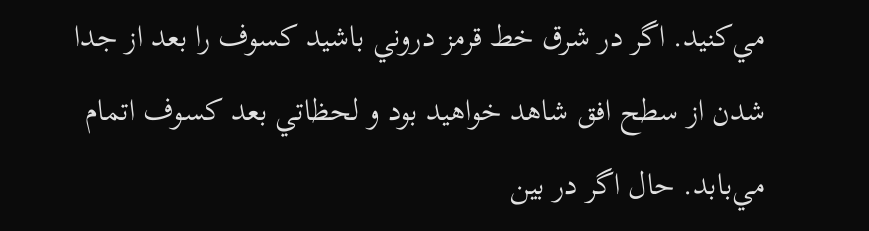مي‌كنيد. اگر در شرق خط قرمز دروني باشيد كسوف را بعد از جدا شدن از سطح افق شاهد خواهيد بود و لحظاتي بعد كسوف اتمام مي‌بابد. حال اگر در بين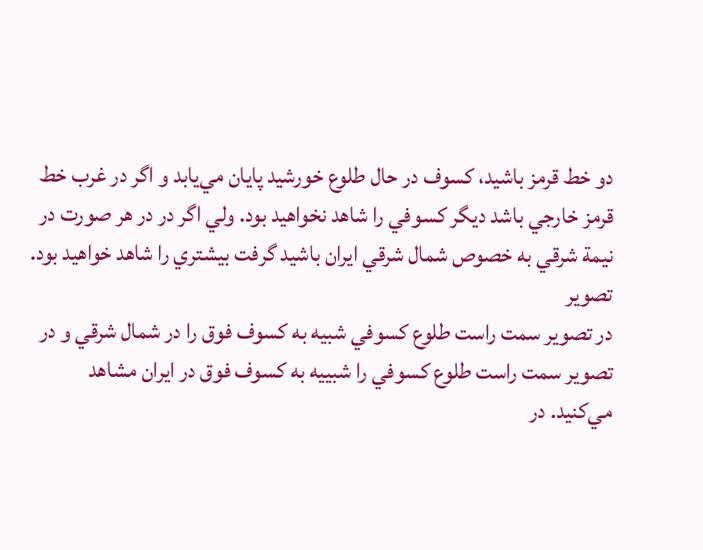دو خط قرمز باشيد، كسوف در حال طلوع خورشيد پايان مي‌يابد و اگر در غرب خط قرمز خارجي باشد ديگر كسوفي را شاهد نخواهيد بود. ولي اگر در در هر صورت در نيمة شرقي به خصوص شمال شرقي ايران باشيد گرفت بيشتري را شاهد خواهيد بود.
تصویر
در تصوير سمت راست طلوع كسوفي شبيه به كسوف فوق را در شمال شرقي و در تصوير سمت راست طلوع كسوفي را شبييه به كسوف فوق در ايران مشاهد مي‌كنيد. در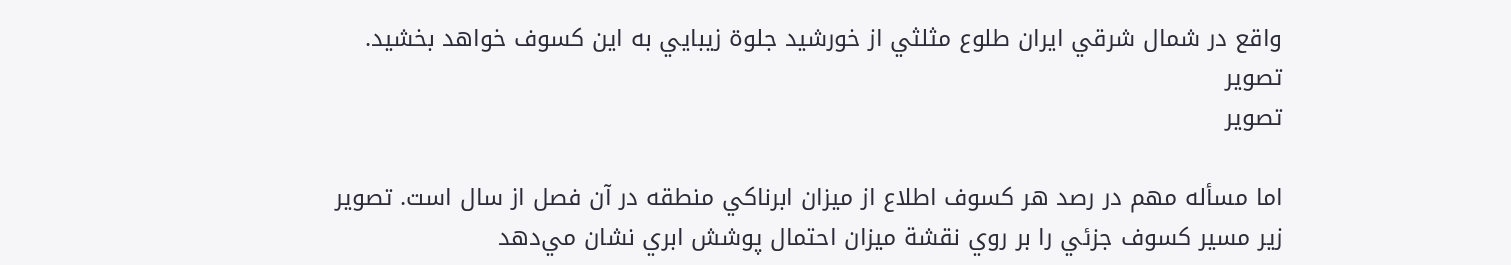واقع در شمال شرقي ايران طلوع مثلثي از خورشيد جلوة زيبايي به اين كسوف خواهد بخشيد.
تصویر
تصویر

اما مسأله مهم در رصد هر كسوف اطلاع از ميزان ابرناكي منطقه در آن فصل از سال است. تصوير زير مسير كسوف جزئي را بر روي نقشة ميزان احتمال پوشش ابري نشان مي‌دهد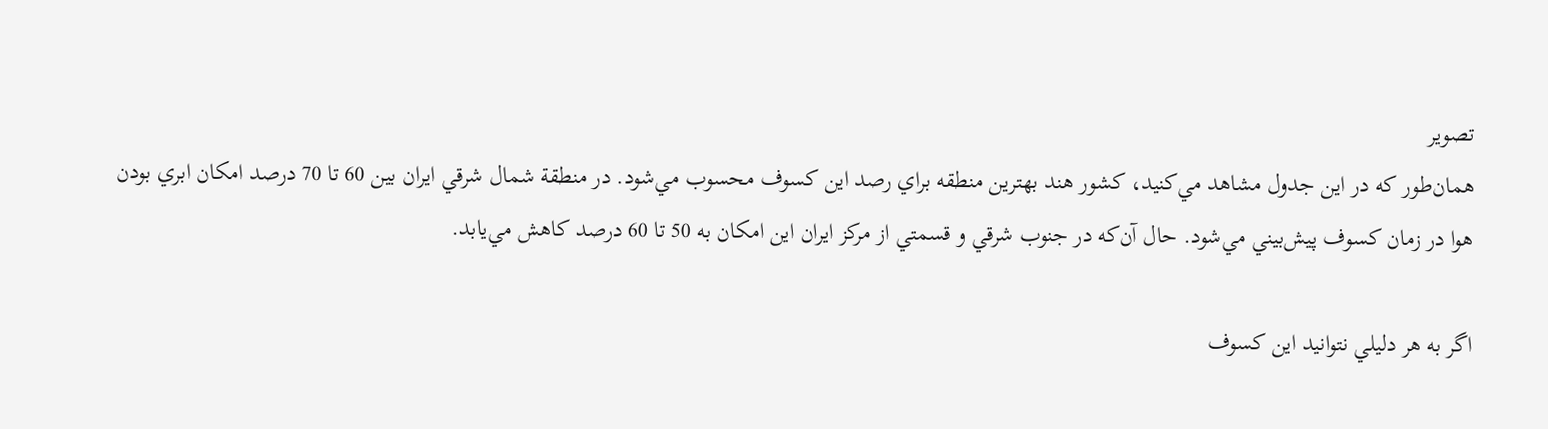تصویر
همان‌طور كه در اين جدول مشاهد مي‌كنيد، كشور هند بهترين منطقه براي رصد اين كسوف محسوب مي‌شود. در منطقة شمال شرقي ايران بين 60 تا 70 درصد امكان ابري بودن هوا در زمان كسوف پيش‌بيني مي‌شود. حال آن‌كه در جنوب شرقي و قسمتي از مركز ايران اين امكان به 50 تا 60 درصد كاهش مي‌يابد.

اگر به هر دليلي نتوانيد اين كسوف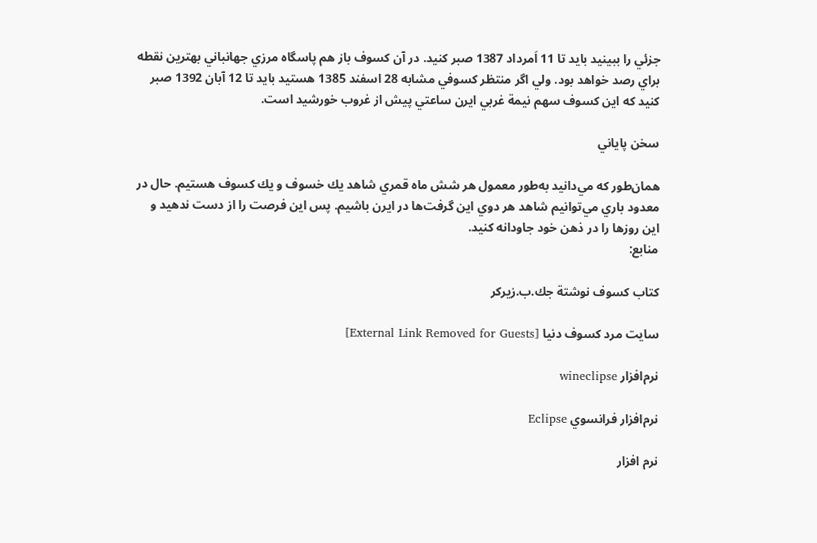جزئي را ببينيد بايد تا 11 اَمرداد 1387 صبر كنيد. در آن كسوف باز هم پاسگاه مرزي جهانباني بهترين نقطه براي رصد خواهد بود. ولي اگر منتظر كسوفي مشابه 28 اسفند 1385 هستيد بايد تا 12 آبان 1392 صبر كنيد كه اين كسوف سهم نيمة غربي ايرن ساعتي پيش از غروب خورشيد است.

سخن پاياني

همان‌طور كه مي‌دانيد به‌طور معمول هر شش ماه قمري شاهد يك خسوف و يك كسوف هستيم. حال در معدود باري مي‌توانيم شاهد هر دوي اين گرفت‌ها در ايرن باشيم. پس اين فرصت را از دست ندهيد و اين روزها را در ذهن خود جاودانه كنيد.
منابع:

كتاب كسوف نوشتة جك.ب.زيركر

سايت مرد كسوف دنيا [External Link Removed for Guests]

نرم‌افزار wineclipse

نرم‌افزار فرانسوي Eclipse

نرم افزار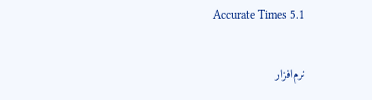Accurate Times 5.1

نرم‌افزار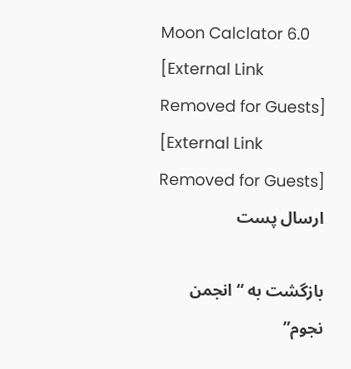Moon Calclator 6.0
[External Link Removed for Guests]
[External Link Removed for Guests]
ارسال پست

بازگشت به “انجمن نجوم”